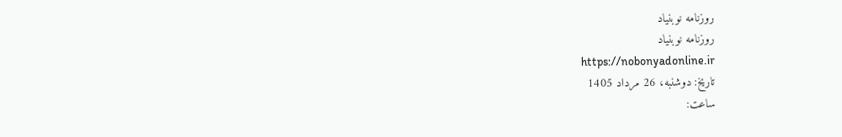روزنامه نوبنیاد
روزنامه نوبنیاد
https://nobonyadonline.ir
تاریخ: دوشنبه، 26 مرداد 1405
ساعت: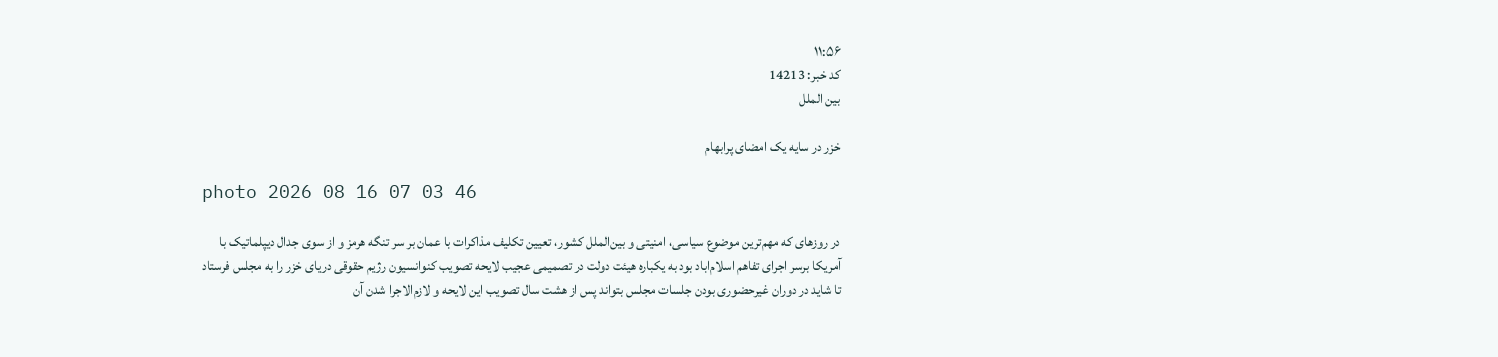۱۱:۵۶
کد خبر: 14213
بین الملل

خزر در سایه یک امضای پرابهام

photo 2026 08 16 07 03 46

در روزهای که مهم‌ترین موضوع سیاسی، امنیتی و بین‌الملل کشور، تعیین تکلیف مذاکرات با عمان بر سر تنگه هرمز و از سوی جدال دیپلماتیک با آمریکا برسر اجرای تفاهم اسلام‌اباد بود به یکباره هیئت دولت در تصمیمی عجیب لایحه تصویب کنوانسیون رژیم حقوقی دریای خزر را به مجلس فرستاد تا شاید در دوران غیرحضوری بودن جلسات مجلس بتواند پس از هشت سال تصویب این لایحه و لازم‌الاجرا شدن آن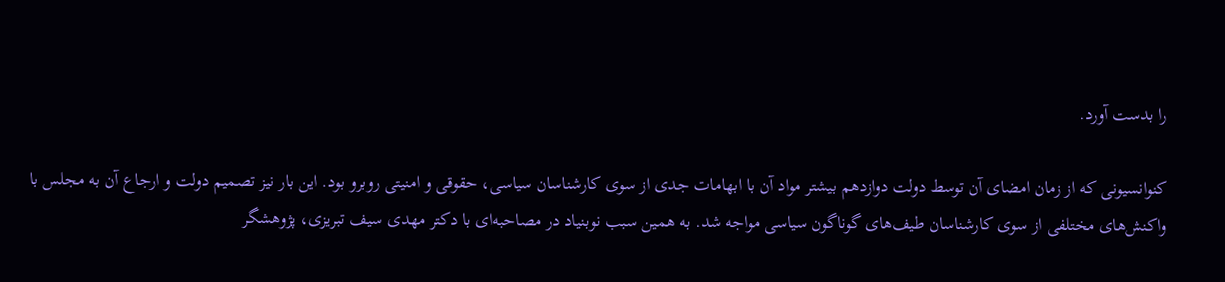را بدست آورد.

کنوانسیونی که از زمان امضای آن توسط دولت دوازدهم بیشتر مواد آن با ابهامات جدی از سوی کارشناسان سیاسی، حقوقی و امنیتی روبرو بود. این بار نیز تصمیم دولت و ارجاع آن به مجلس با واکنش‌های مختلفی از سوی کارشناسان طیف‌های گوناگون سیاسی مواجه شد. به همین سبب نوبنیاد در مصاحبه‌ای با دکتر مهدی سیف تبریزی، پژوهشگر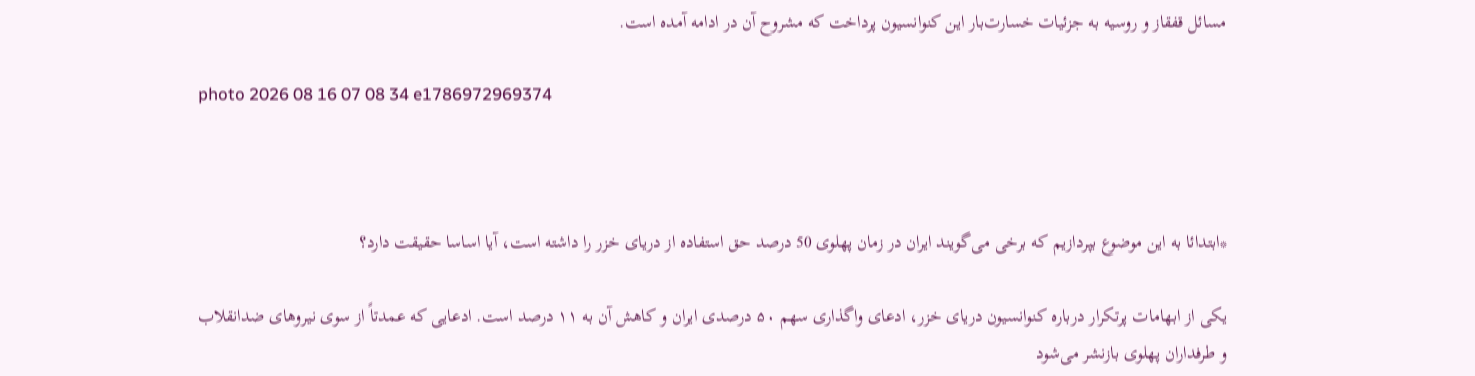مسائل قفقاز و روسیه به جزئیات خسارت‌بار این کنوانسیون پرداخت که مشروح آن در ادامه آمده است.

photo 2026 08 16 07 08 34 e1786972969374



*ابتدائا به این موضوع بپردازیم که برخی می‌گویند ایران در زمان پهلوی 50 درصد حق استفاده از دریای خزر را داشته است، آیا اساسا حقیقت دارد؟

یکی از ابهامات پرتکرار درباره کنوانسیون دریای خزر، ادعای واگذاری سهم ۵۰ درصدی ایران و کاهش آن به ۱۱ درصد است. ادعایی که عمدتاً از سوی نیروهای ضدانقلاب و طرفداران پهلوی بازنشر می‌شود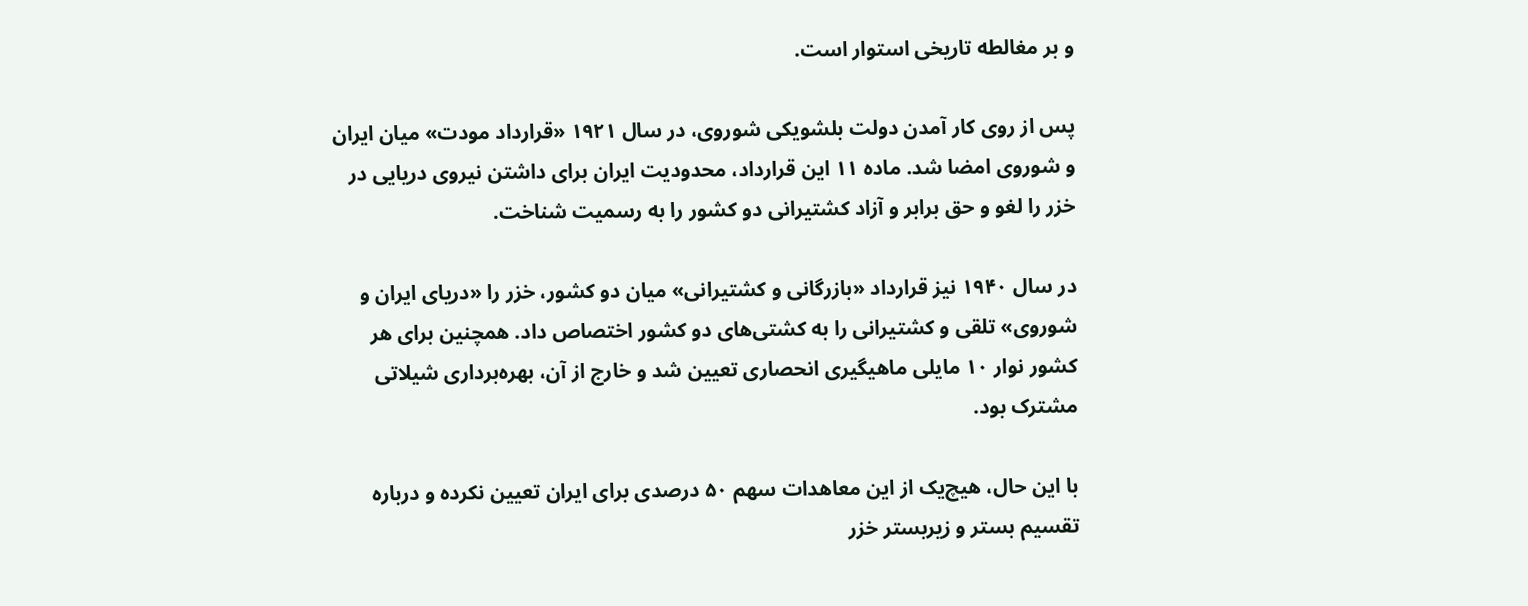و بر مغالطه تاریخی استوار است.

پس از روی کار آمدن دولت بلشویکی شوروی، در سال ۱۹۲۱ «قرارداد مودت» میان ایران و شوروی امضا شد. ماده ۱۱ این قرارداد، محدودیت ایران برای داشتن نیروی دریایی در خزر را لغو و حق برابر و آزاد کشتیرانی دو کشور را به رسمیت شناخت.

در سال ۱۹۴۰ نیز قرارداد «بازرگانی و کشتیرانی» میان دو کشور، خزر را «دریای ایران و شوروی» تلقی و کشتیرانی را به کشتی‌های دو کشور اختصاص داد. همچنین برای هر کشور نوار ۱۰ مایلی ماهیگیری انحصاری تعیین شد و خارج از آن، بهره‌برداری شیلاتی مشترک بود.

با این حال، هیچ‌یک از این معاهدات سهم ۵۰ درصدی برای ایران تعیین نکرده و درباره تقسیم بستر و زیربستر خزر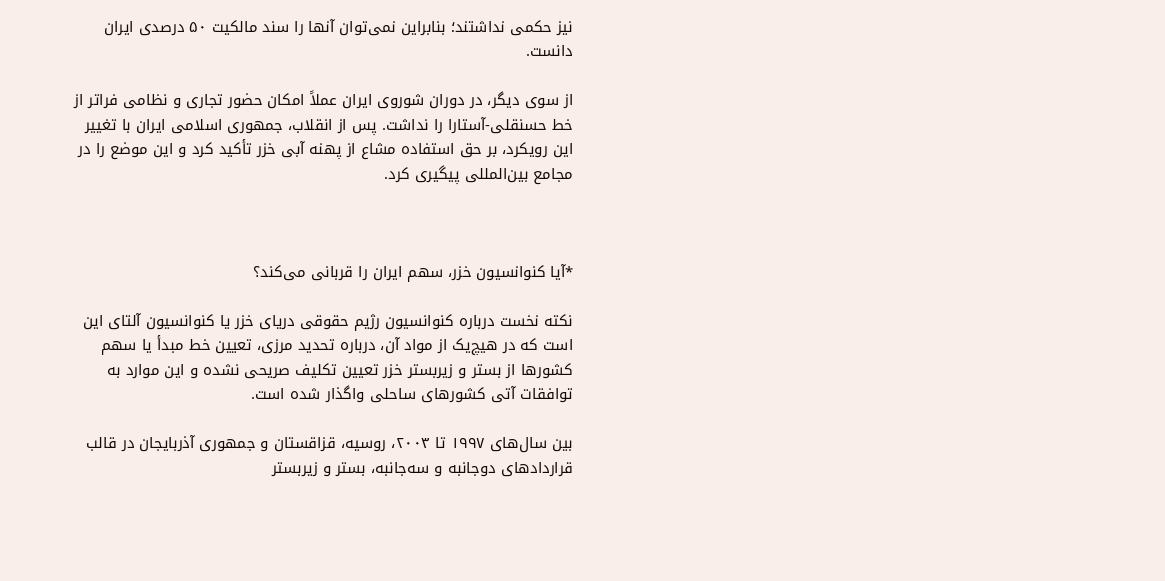نیز حکمی نداشتند؛ بنابراین نمی‌توان آنها را سند مالکیت ۵۰ درصدی ایران دانست.

از سوی دیگر، در دوران شوروی ایران عملاً امکان حضور تجاری و نظامی فراتر از خط حسنقلی-آستارا را نداشت. پس از انقلاب، جمهوری اسلامی ایران با تغییر این رویکرد، بر حق استفاده مشاع از پهنه آبی خزر تأکید کرد و این موضع را در مجامع بین‌المللی پیگیری کرد.



*آیا کنوانسیون خزر، سهم ایران را قربانی می‌کند؟

نکته نخست درباره کنوانسیون رژیم حقوقی دریای خزر یا کنوانسیون آلتای این است که در هیچ‌یک از مواد آن، درباره تحدید مرزی، تعیین خط مبدأ یا سهم کشورها از بستر و زیربستر خزر تعیین تکلیف صریحی نشده و این موارد به توافقات آتی کشورهای ساحلی واگذار شده است.

بین سال‌های ۱۹۹۷ تا ۲۰۰۳، روسیه، قزاقستان و جمهوری آذربایجان در قالب قراردادهای دوجانبه و سه‌جانبه، بستر و زیربستر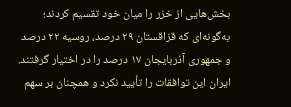بخش‌هایی از خزر را میان خود تقسیم کردند؛ به‌گونه‌ای که قزاقستان ۲۹ درصد، روسیه ۲۲ درصد و جمهوری آذربایجان ۱۷ درصد را در اختیار گرفتند. ایران این توافقات را تأیید نکرد و همچنان بر سهم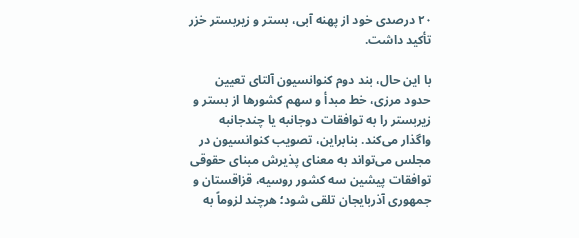۲۰ درصدی خود از پهنه آبی، بستر و زیربستر خزر تأکید داشت.

با این حال، بند دوم کنوانسیون آلتای تعیین حدود مرزی، خط مبدأ و سهم کشورها از بستر و زیربستر را به توافقات دوجانبه یا چندجانبه واگذار می‌کند. بنابراین، تصویب کنوانسیون در مجلس می‌تواند به معنای پذیرش مبنای حقوقی توافقات پیشین سه کشور روسیه، قزاقستان و جمهوری آذربایجان تلقی شود؛ هرچند لزوماً به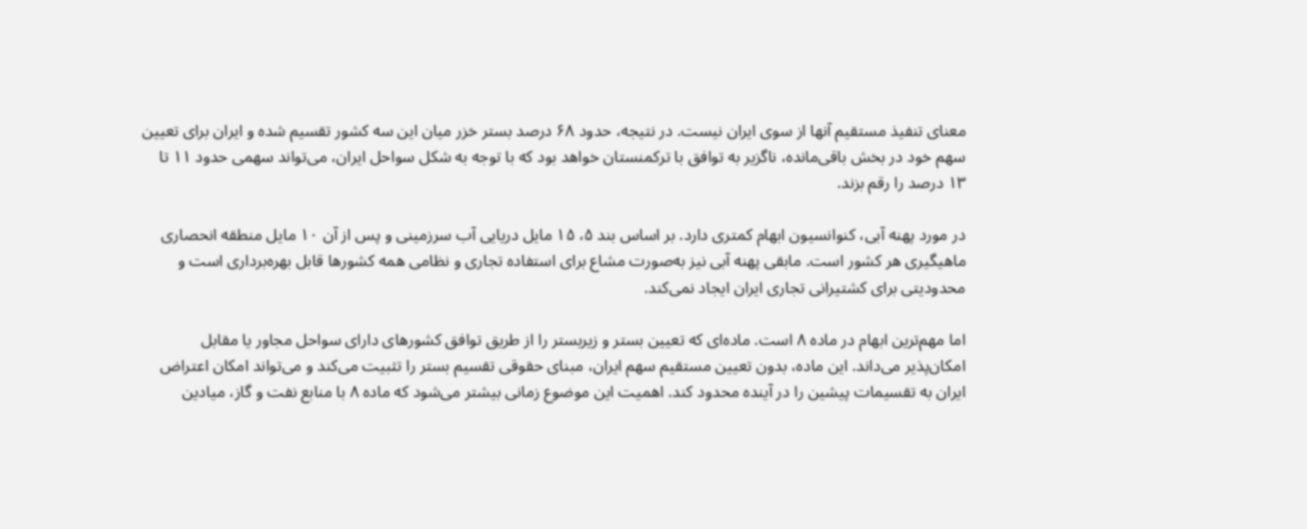معنای تنفیذ مستقیم آنها از سوی ایران نیست. در نتیجه، حدود ۶۸ درصد بستر خزر میان این سه کشور تقسیم شده و ایران برای تعیین سهم خود در بخش باقی‌مانده، ناگزیر به توافق با ترکمنستان خواهد بود که با توجه به شکل سواحل ایران، می‌تواند سهمی حدود ۱۱ تا ۱۳ درصد را رقم بزند.

در مورد پهنه آبی، کنوانسیون ابهام کمتری دارد. بر اساس بند ۵، ۱۵ مایل دریایی آب سرزمینی و پس از آن ۱۰ مایل منطقه انحصاری ماهیگیری هر کشور است. مابقی پهنه آبی نیز به‌صورت مشاع برای استفاده تجاری و نظامی همه کشورها قابل بهره‌برداری است و محدودیتی برای کشتیرانی تجاری ایران ایجاد نمی‌کند.

اما مهم‌ترین ابهام در ماده ۸ است. ماده‌ای که تعیین بستر و زیربستر را از طریق توافق کشورهای دارای سواحل مجاور یا مقابل امکان‌پذیر می‌داند. این ماده، بدون تعیین مستقیم سهم ایران، مبنای حقوقی تقسیم بستر را تثبیت می‌کند و می‌تواند امکان اعتراض ایران به تقسیمات پیشین را در آینده محدود کند. اهمیت این موضوع زمانی بیشتر می‌شود که ماده ۸ با منابع نفت و گاز، میادین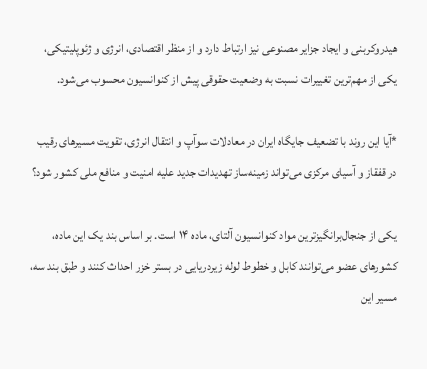هیدروکربنی و ایجاد جزایر مصنوعی نیز ارتباط دارد و از منظر اقتصادی، انرژی و ژئوپلیتیکی، یکی از مهم‌ترین تغییرات نسبت به وضعیت حقوقی پیش از کنوانسیون محسوب می‌شود.

*آیا این روند با تضعیف جایگاه ایران در معادلات سوآپ و انتقال انرژی، تقویت مسیرهای رقیب در قفقاز و آسیای مرکزی می‌تواند زمینه‌ساز تهدیدات جدید علیه امنیت و منافع ملی کشور شود؟

یکی از جنجال‌برانگیزترین مواد کنوانسیون آلتای، ماده ۱۴ است. بر اساس بند یک این ماده، کشورهای عضو می‌توانند کابل و خطوط لوله زیردریایی در بستر خزر احداث کنند و طبق بند سه، مسیر این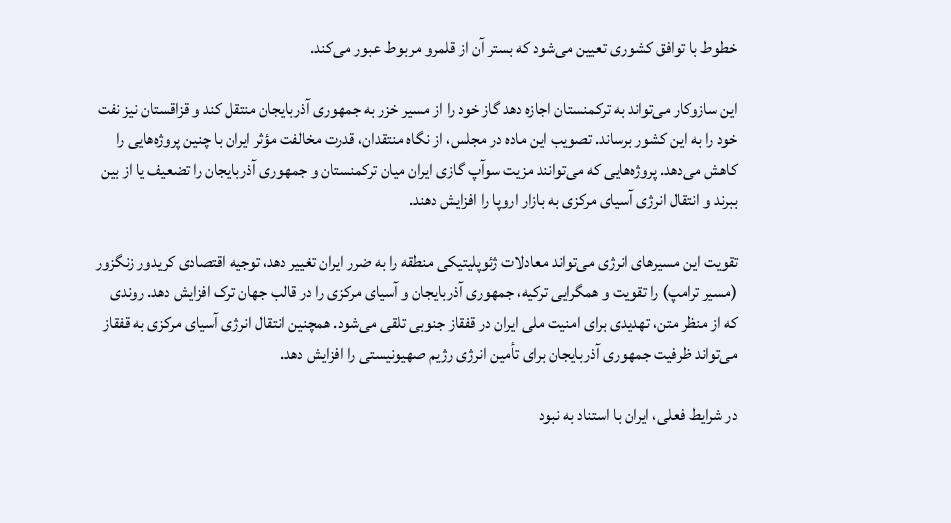خطوط با توافق کشوری تعیین می‌شود که بستر آن از قلمرو مربوط عبور می‌کند.

این سازوکار می‌تواند به ترکمنستان اجازه دهد گاز خود را از مسیر خزر به جمهوری آذربایجان منتقل کند و قزاقستان نیز نفت خود را به این کشور برساند. تصویب این ماده در مجلس، از نگاه منتقدان، قدرت مخالفت مؤثر ایران با چنین پروژه‌هایی را کاهش می‌دهد. پروژه‌هایی که می‌توانند مزیت سوآپ گازی ایران میان ترکمنستان و جمهوری آذربایجان را تضعیف یا از بین ببرند و انتقال انرژی آسیای مرکزی به بازار اروپا را افزایش دهند.

تقویت این مسیرهای انرژی می‌تواند معادلات ژئوپلیتیکی منطقه را به ضرر ایران تغییر دهد، توجیه اقتصادی کریدور زنگزور (مسیر ترامپ) را تقویت و همگرایی ترکیه، جمهوری آذربایجان و آسیای مرکزی را در قالب جهان ترک افزایش دهد. روندی که از منظر متن، تهدیدی برای امنیت ملی ایران در قفقاز جنوبی تلقی می‌شود. همچنین انتقال انرژی آسیای مرکزی به قفقاز می‌تواند ظرفیت جمهوری آذربایجان برای تأمین انرژی رژیم صهیونیستی را افزایش دهد.

در شرایط فعلی، ایران با استناد به نبود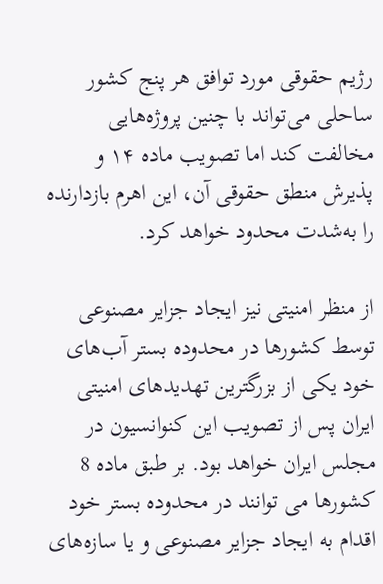رژیم حقوقی مورد توافق هر پنج کشور ساحلی می‌تواند با چنین پروژه‌هایی مخالفت کند اما تصویب ماده ۱۴ و پذیرش منطق حقوقی آن، این اهرم بازدارنده را به‌شدت محدود خواهد کرد.

از منظر امنیتی نیز ایجاد جزایر مصنوعی توسط کشورها در محدوده بستر آب‌های خود یکی از بزرگترین تهدیدهای امنیتی ایران پس از تصویب این کنوانسیون در مجلس ایران خواهد بود. بر طبق ماده 8 کشورها می توانند در محدوده بستر خود اقدام به ایجاد جزایر مصنوعی و یا سازه‌های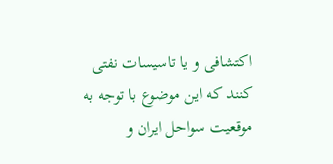اکتشافی و یا تاسیسات نفتی کنند که این موضوع با توجه به موقعیت سواحل ایران و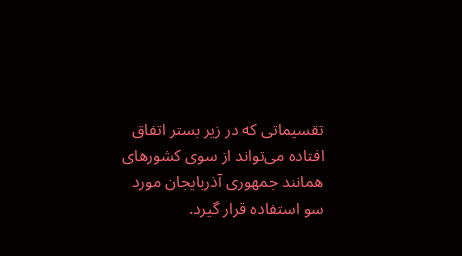تقسیماتی که در زیر بستر اتفاق افتاده می‌تواند از سوی کشورهای همانند جمهوری آذربایجان مورد سو استفاده قرار گیرد.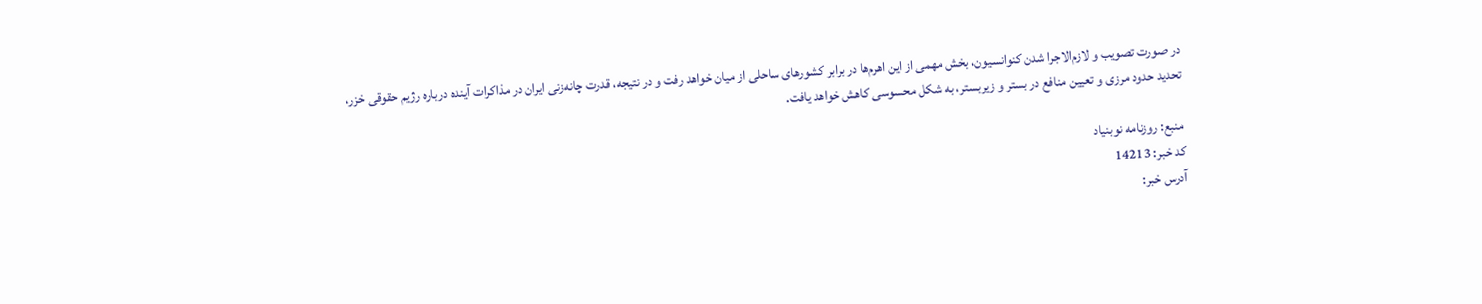در صورت تصویب و لازم‌الاجرا شدن کنوانسیون، بخش مهمی از این اهرم‌ها در برابر کشورهای ساحلی از میان خواهد رفت و در نتیجه، قدرت چانه‌زنی ایران در مذاکرات آینده درباره رژیم حقوقی خزر، تحدید حدود مرزی و تعیین منافع در بستر و زیربستر، به شکل محسوسی کاهش خواهد یافت.

منبع: روزنامه نوبنیاد
کد خبر: 14213
آدرس خبر: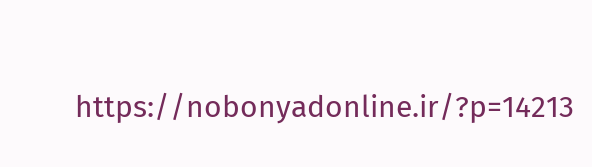https://nobonyadonline.ir/?p=14213